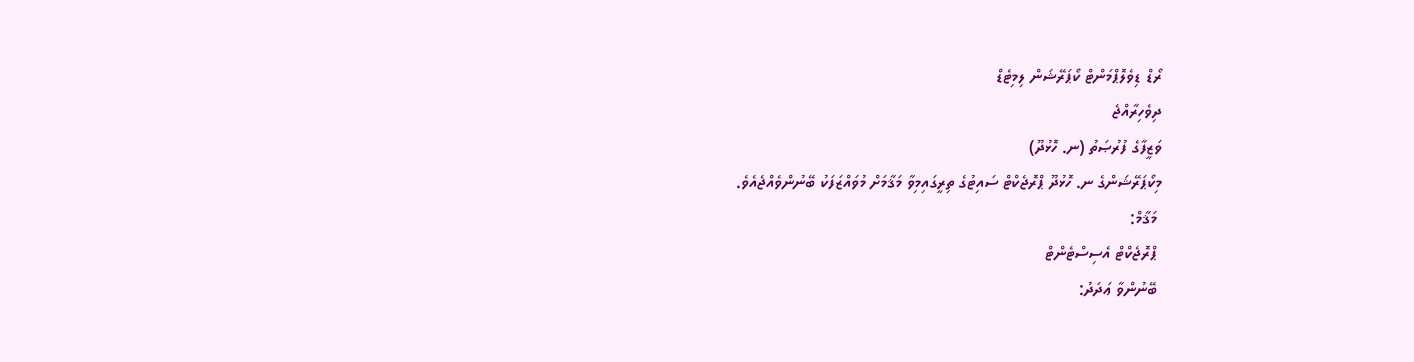ރޯޑް ޑިވެލޮޕްމަންޓް ކޯޕަރޭޝަން ލިމިޓެޑް
ދިވެހިރާއްޖެ
ވަޒީފާގެ ފުރުޞަތު (ނ. ހޮޅުދޫ)
މިކޯޕަރޭޝަންގެ ނ. ހޮޅުދޫ ޕްރޮޖެކްޓް ސައިޓުގެ ތިރީގައިމިވާ މަޤާމަށް މުވައްޒަފަކު ބޭނުންވެއްޖެއެވެ.
 މަޤާމް:
 ޕްރޮޖެކްޓް އެސިސްޓެންޓް
 ބޭނުންވާ ޢަދަދު: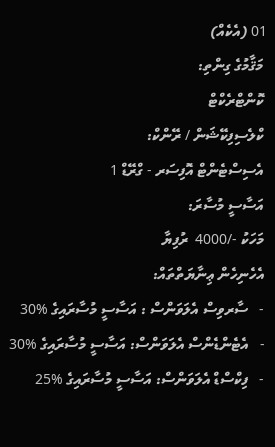01 (އެކެއް)
 މަޤާމުގެ ގިންތި:
 ކޮންޓްރެކްޓް
 ކްލެސިފިކޭޝަން / ރޭންކް:
 އެސިސްޓެންޓް އޮފިސަރ - ގްރޭޑް 1
 އަސާސީ މުސާރަ:
 މަހަކު -/4000  ރުފިޔާ
 އެހެނިހެން ޢިނާޔަތްތައް:
 -   ސާރވިސް އެލަވަންސް : އަސާސީ މުސާރައިގެ %30
 -   އެޓެންޑެންސް އެލަވަންސް: އަސާސީ މުސާރައިގެ %30
 -   ފިކްސްޑް އެލަވަންސް: އަސާސީ މުސާރައިގެ %25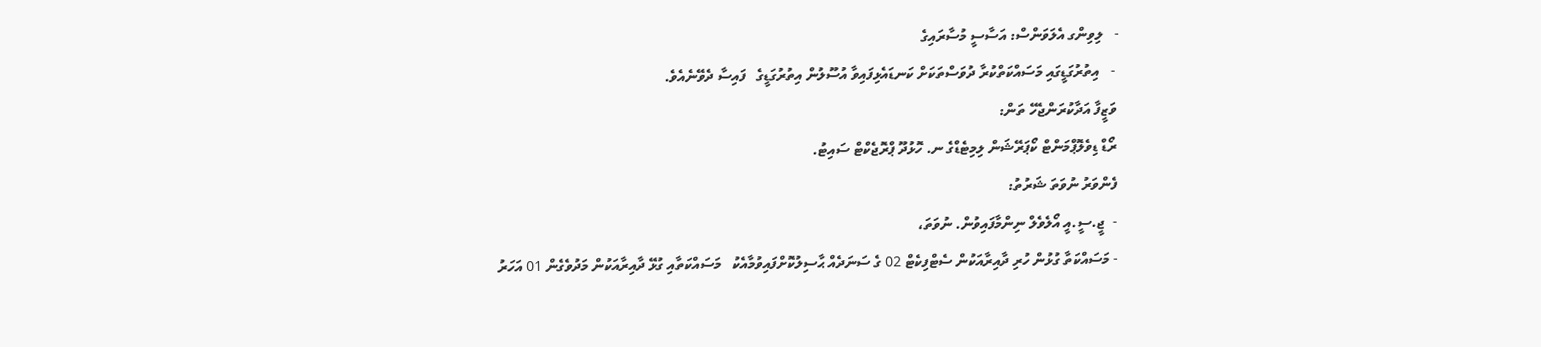-   ލިވިންގ އެލަވަންސް: އަސާސީ މުސާރައިގެ
 -   އިތުރުގަޑީގައި މަސައްކަތްކުރާ ދުވަސްތަކަށް ކަނޑައެޅިފައިވާ އުސޫލުން އިތުރުގަޑީގެ   ފައިސާ ދެވޭނެއެވެ.
 ވަޒީފާ އަދާކުރަންޖެހޭ ތަން:
 ރޯޑް ޑިވެލޮޕްމަންޓް ކޯޕަރޭޝަން ލިމިޓެޑްގެ ނ. ހޮޅުދޫ ޕްރޮޖެކްޓް ސައިޓު.
 ފެންވަރު ނުވަތަ ޝަރުތު:
 -  ޖީ.ސީ.އީ އޯލެވެލް ނިންމާފައިވުން. ނުވަތަ،
 - މަސައްކަތާ ގުޅުން ހުރި ދާއިރާއަކުން ސެޓްފިކެޓް 02 ގެ ސަނަދެއް ޙާސިލުކޮށްފައިވުމާއެކު   މަސައްކަތާއި ގުޅޭ ދާއިރާއަކުން މަދުވެގެން 01 އަހަރު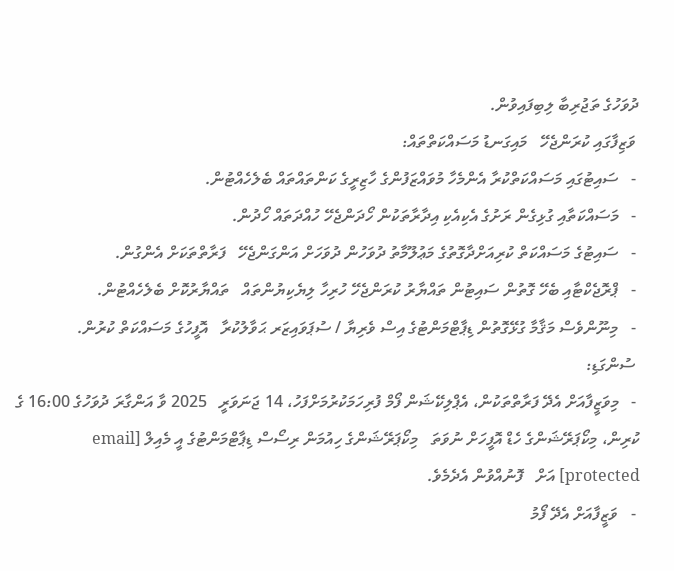ދުވަހުގެ ތަޖުރިބާ ލިބިފައިވުން.
 ވަޒިފާގައި ކުރަންޖެހޭ   މައިގަނޑު މަސައްކަތްތައް:
 -   ސައިޓުގައި މަސައްކަތްކުރާ އެންމެހާ މުވައްޒަފުންގެ ހާޒިރީގެ ކަންތައްތައް ބެލެހެއްޓުން.
 -   މަސައްކަތާއި ގުޅިގެން ރަށުގެ އެކިއެކި އިދާރާތަކުން ހޯދަންޖެހޭ ހުއްދަތައް ހޯދުން.
 -   ސައިޓުގެ މަސައްކަތް ކުރިއަށްދާގޮތުގެ މަޢުލޫމާތު ދުވަހުން ދުވަހަށް އަންގަންޖެހޭ   ފަރާތްތަކަށް އެންގުން.
 -   ޕްރޮޖެކްޓާއި ބެހޭ ގޮތުން ސައިޓުން ތައްޔާރު ކުރަންޖެހޭ ހުރިހާ ލިޔެކިޔުންތައް   ތައްޔާރުކޮށް ބެލެހެއްޓުން.
 -   މިނޫންވެސް މަޤާމާ ގުޅޭގޮތުން ޑިޕާޓްމަންޓުގެ އިސް ވެރިޔާ / ސުޕަވައިޒަރ ޙަވާލުކުރާ   އޮފީހުގެ މަސައްކަތް ކުރުން.
 ސުންގަޑި:
 -   މިވަޒީފާއަށް އެދޭ ފަރާތްތަކުން، އެޕްލިކޭޝަން ފޯމް ފުރިހަމަކުރުމަށްފަހު، 14 ޖަނަވަރީ   2025 ވާ އަންގާރަ ދުވަހުގެ 16:00 ގެ ކުރިން، މިކޯޕަރޭޝަންގެ ހެޑް އޮފީހަށް ނުވަތަ   މިކޯޕަރޭޝަންގެ ހިއުމަން ރިސޯސް ޑިޕާޓްމަންޓުގެ އީ މެއިލް [email protected] އަށް   ފޮނުއްވުން އެދެމެވެ.
 -   ވަޒީފާއަށް އެދޭ ފޯމު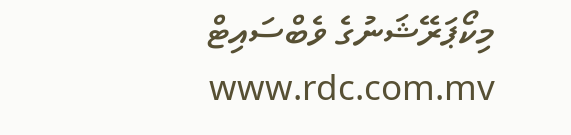މިކޯޕަރޭޝަނުގެ ވެބްސައިޓް  www.rdc.com.mv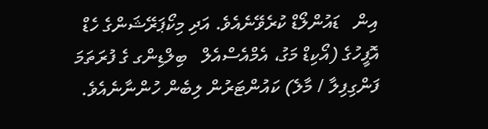އިން   ޑައުންލޯޑް ކުރެވޭނެއެވެ. އަދި މިކޯޕަރޭޝަންގެ ހެޑް އޮފީހުގެ (އޯކިޑް މަގު، އެމްއެސްއެލް   ބިލްޑިންގ ގެ ފުރަތަމަ ފަންގިފިލާ / މާލެ) ކައުންޓަރުން ލިބެން ހުންނާނެއެވެ.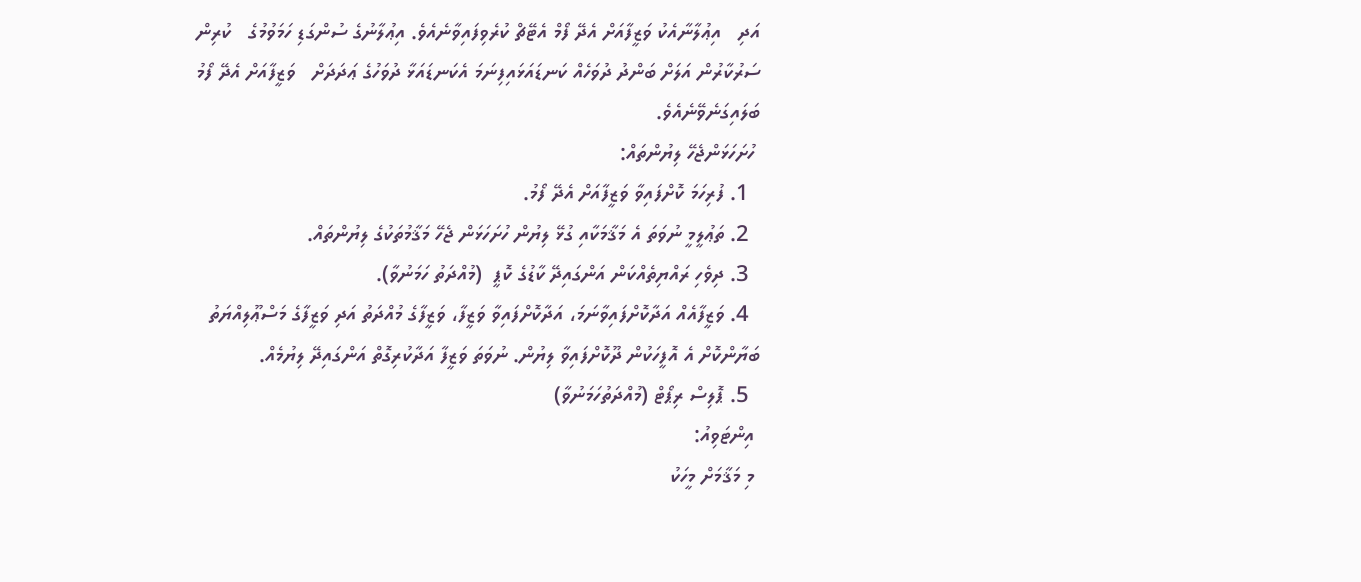އަދި   އިޢުލާނާއެކު ވަޒީފާއަށް އެދޭ ފޯމް އެޓޭޗް ކުރެވިފައިވާނެއެވެ. އިޢުލާނުގެ ސުންގަޑި ހަމަވުމުގެ   ކުރިން ސަރުކާރުން އަލަށް ބަންދު ދުވަހެއް ކަނޑައަޅައިފިނަމަ އެކަނޑައަޅާ ދުވަހުގެ ޢަދަދަށް   ވަޒީފާއަށް އެދޭ ފޯމު ބަލައިގަނެވޭނެއެވެ.
 ހުށަހަޅަންޖެހޭ ލިޔުންތައް:
  1. ފުރިހަމަ ކޮށްފައިވާ ވަޒީފާއަށް އެދޭ ފޯމު.
  2. ތަޢުލީމީ ނުވަތަ އެ މަޤާމަކާއި ގުޅޭ ލިޔުން ހުށަހަޅަން ޖެހޭ މަޤާމުތަކުގެ ލިޔުންތައް.
  3. ދިވެހި ރައްޔިތެއްކަން އަންގައިދޭ ކާޑުގެ ކޮޕީ  (މުއްދަތު ހަމަނުވާ).
  4. ވަޒީފާއެއް އަދާކޮށްފައިވާނަމަ، އަދާކޮށްފައިވާ ވަޒީފާ، ވަޒީފާގެ މުއްދަތު އަދި ވަޒީފާގެ މަސްޢޫލިއްޔަތު ބަޔާންކޮށް އެ އޮފީހަކުން ދޫކޮށްފައިވާ ލިޔުން. ނުވަތަ ވަޒީފާ އަދާކުރިގޮތް އަންގައިދޭ ލިޔުމެއް.
  5. ޕޮލިސް ރިޕޯޓް (މުއްދަތުހަމަނުވާ)
 އިންޓަވިއު:
 މި މަޤާމަށް މީހަކު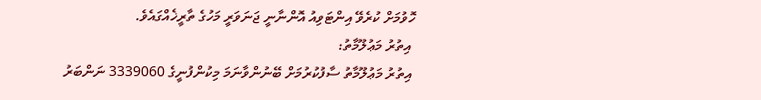ހޮވުމަށް ކުރެވޭ އިންޓަވިއު އޮންނާނީ ޖަނަވަރީ މަހުގެ ތާރީޚެއްގައެވެ.
 އިތުރު މަޢުލޫމާތު:
 އިތުރު މަޢުލޫމާތު ސާފުކުރުމަށް ބޭނުންވާނަމަ މިކުންފުނީގެ 3339060 ނަންބަރު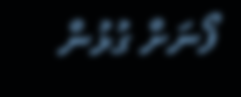ފޯނަށް ގުޅުން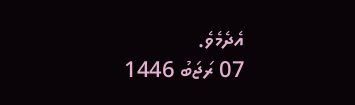އެދެމެވެ.
07 ރަޖަބު 1446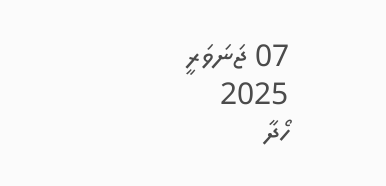07 ޖަނަވަރީ 2025
ހޯދާ